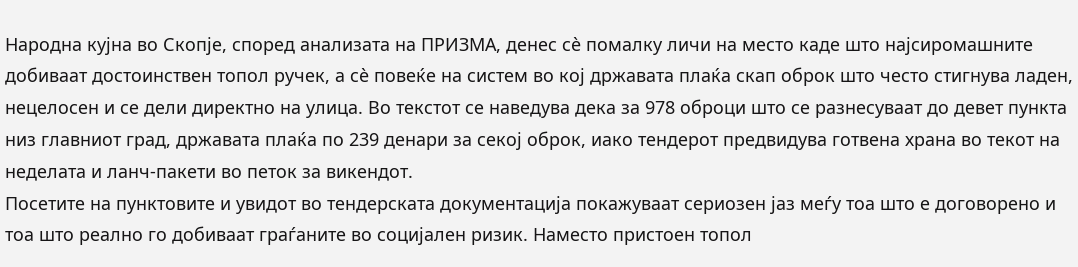Народна кујна во Скопје, според анализата на ПРИЗМА, денес сè помалку личи на место каде што најсиромашните добиваат достоинствен топол ручек, а сè повеќе на систем во кој државата плаќа скап оброк што често стигнува ладен, нецелосен и се дели директно на улица. Во текстот се наведува дека за 978 оброци што се разнесуваат до девет пункта низ главниот град, државата плаќа по 239 денари за секој оброк, иако тендерот предвидува готвена храна во текот на неделата и ланч-пакети во петок за викендот.
Посетите на пунктовите и увидот во тендерската документација покажуваат сериозен јаз меѓу тоа што е договорено и тоа што реално го добиваат граѓаните во социјален ризик. Наместо пристоен топол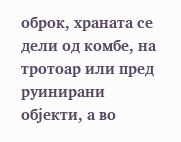оброк, храната се дели од комбе, на тротоар или пред руинирани објекти, а во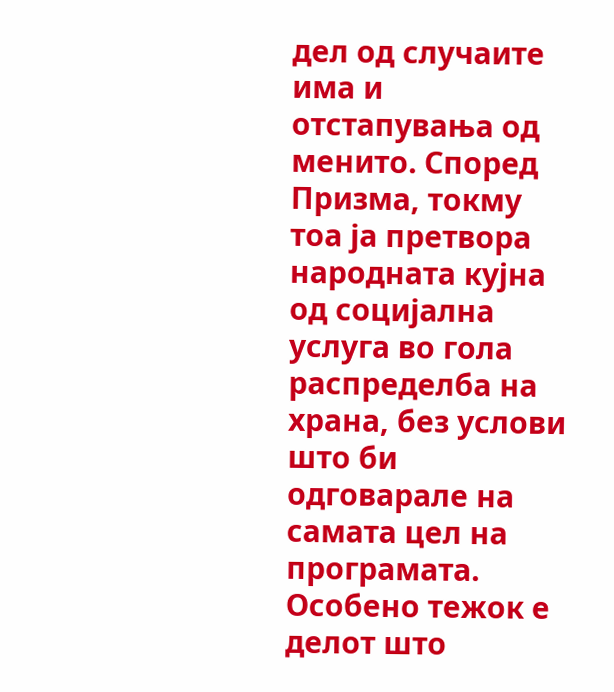дел од случаите има и отстапувања од менито. Според Призма, токму тоа ја претвора народната кујна од социјална услуга во гола распределба на храна, без услови што би одговарале на самата цел на програмата.
Особено тежок е делот што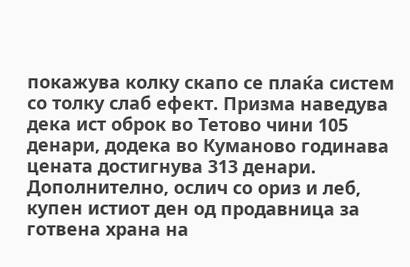покажува колку скапо се плаќа систем со толку слаб ефект. Призма наведува дека ист оброк во Тетово чини 105 денари, додека во Куманово годинава цената достигнува 313 денари. Дополнително, ослич со ориз и леб, купен истиот ден од продавница за готвена храна на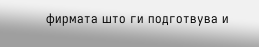фирмата што ги подготвува и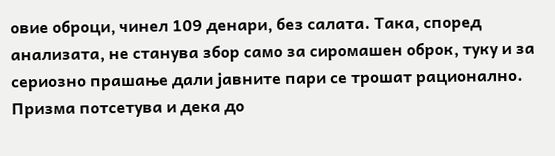овие оброци, чинел 109 денари, без салата. Така, според анализата, не станува збор само за сиромашен оброк, туку и за сериозно прашање дали јавните пари се трошат рационално.
Призма потсетува и дека до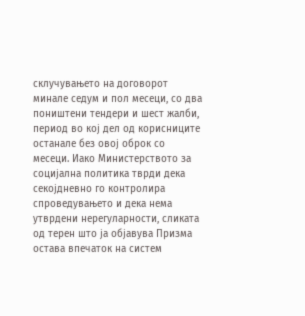склучувањето на договорот минале седум и пол месеци, со два поништени тендери и шест жалби, период во кој дел од корисниците останале без овој оброк со месеци. Иако Министерството за социјална политика тврди дека секојдневно го контролира спроведувањето и дека нема утврдени нерегуларности, сликата од терен што ја објавува Призма остава впечаток на систем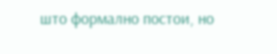што формално постои, но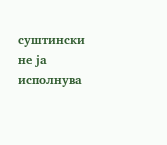суштински не ја исполнува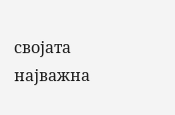својата најважна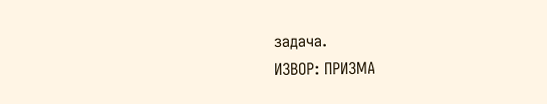задача.
ИЗВОР: ПРИЗМА